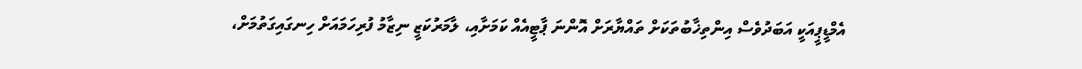އެމްޑީޕީއަކީ އަބަދުވެސް އިންތިޚާބުތަކަށް ތައްޔާރަށް އޮންނަ ޕާޓީއެއް ކަމަށާއި، ލާމަރުކަޒީ ނިޒާމު ފުރިހަމައަށް ހިނގައިގަތުމަށް،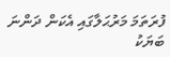ފުރަތަމަ މަރުޙަލާގައި އެކަން ދަންނަ ބަޔަކު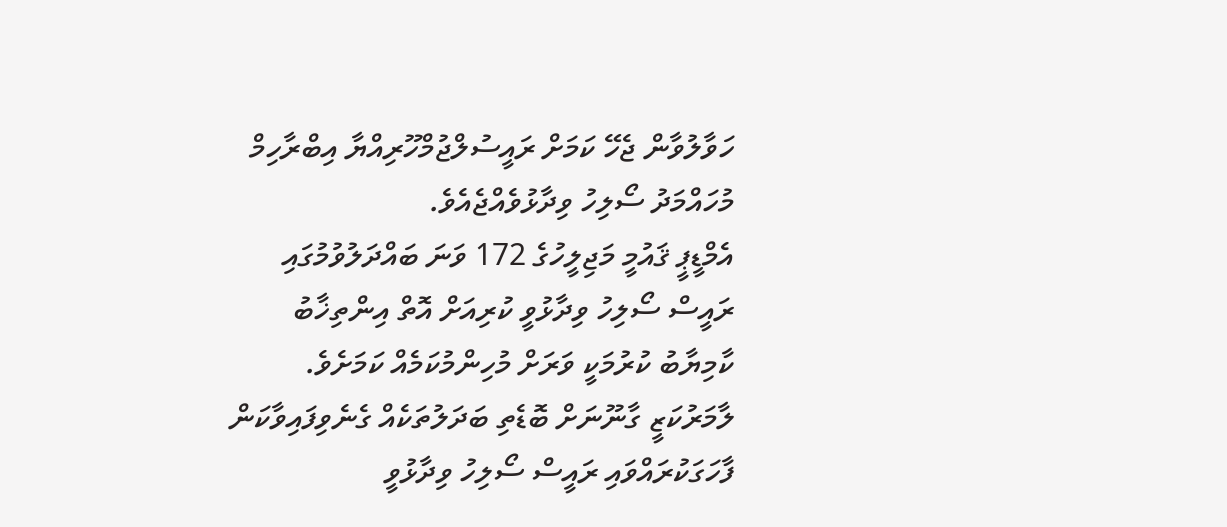ހަވާލުވާން ޖެހޭ ކަމަށް ރައީސުލްޖުމްހޫރިއްޔާ އިބްރާހިމް މުހައްމަދު ސޯލިހު ވިދާޅުވެއްޖެއެވެ.
އެމްޑީޕީ ޤައުމީ މަޖިލީހުގެ 172 ވަނަ ބައްދަލުވުމުގައި ރައީސް ސޯލިހު ވިދާޅުވީ ކުރިއަށް އޮތް އިންތިޚާބު ކާމިޔާބު ކުރުމަކީ ވަރަށް މުހިންމުކަމެއް ކަމަށެވެ. ލާމަރުކަޒީ ގާނޫނަށް ބޮޑެތި ބަދަލުތަކެއް ގެނެވިފައިވާކަން ފާހަގަކުރައްވައި ރައީސް ސޯލިހު ވިދާޅުވީ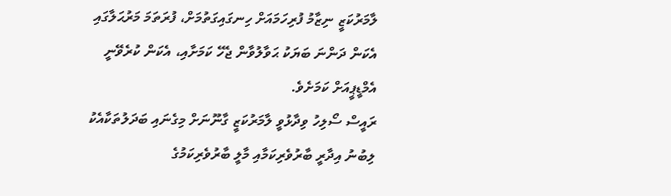ލާމަރުކަޒީ ނިޒާމު ފުރިހަމައަށް ހިނގައިގަތުމަށް، ފުރަތަމަ މަރުޙަލާގައި އެކަން ދަންނަ ބަޔަކު ޙަވާލުވާން ޖެހޭ ކަމަށާއި، އެކަން ކުރެވޭނީ އެމްޑީޕީއަށް ކަމަށެވެ.
ރައީސް ސޯލިހު ވިދާޅުވީ ލާމަރުކަޒީ ގާނޫނަށް މިގެނައި ބަދަލުތަކާއެކު ލިބުނު އިދާރީ ބާރުވެރިކަމާއި މާލީ ބާރުވެރިކަމުގެ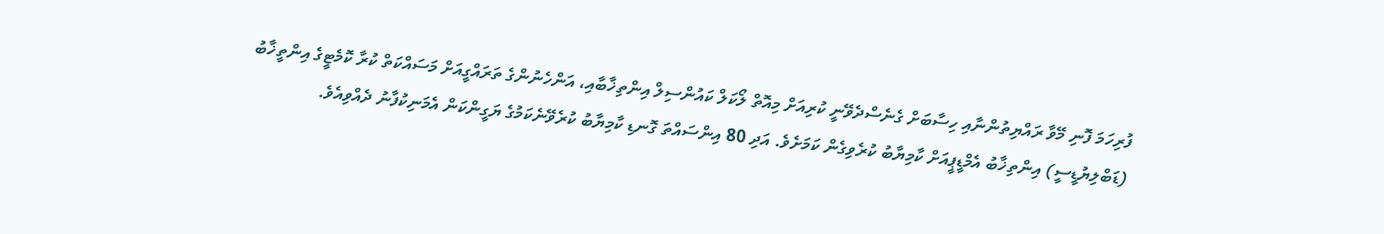ފުރިހަމަ ފޮނި މޭވާ ރައްޔިތުންނާއި ހިސާބަށް ގެނެސްދެވޭނީ ކުރިއަށް މިއޮތް ލޯކަލް ކައުންސިލް އިންތިޚާބާއި، އަންހެނުންގެ ތަރައްގީއަށް މަސައްކަތް ކުރާ ކޮމެޓީގެ އިންތީޚާބު (ޑަބްލިޔުޑީސީ) އިންތިޚާބު އެމްޑީޕީއަށް ކާމިޔާބު ކުރެވިގެން ކަމަށެވެ. އަދި 80 އިންސައްތަ ގޮނޑި ކާމިޔާބު ކުރެވޭނެކަމުގެ ޔަގީންކަން އެމަނިކުފާނު ދެއްވިއެވެ.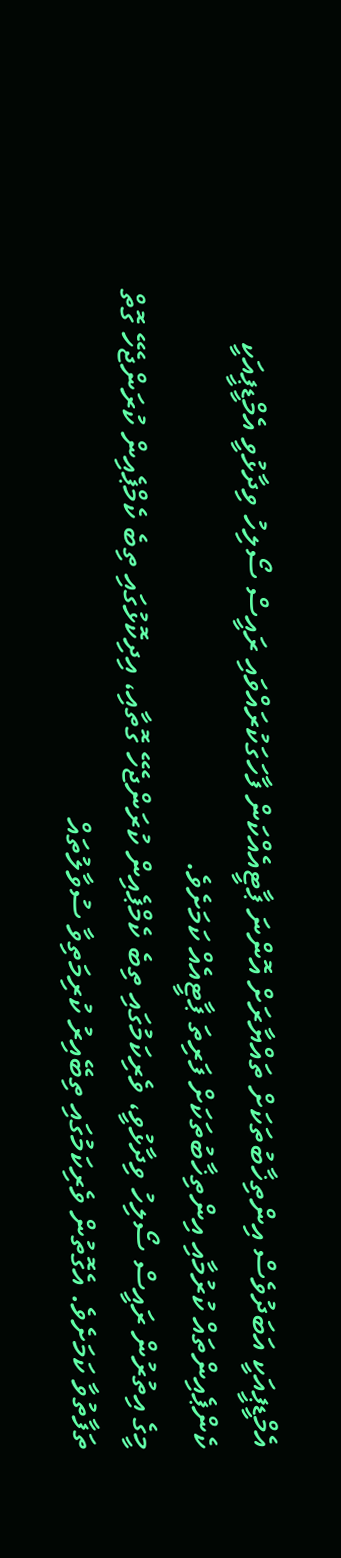އެމްޑީޕީއަކީ އަބަދުވެސް އިންތިޚާބުތަކަށް ތައްޔާރަށް އޮންނަ ޕާޓީއެއްކަން ފާހަގަކުރައްވައި ރައީސް ސޯލިހު ވިދާޅުވީ އެމްޑީޕީއަކީ ކެންޕެއިންތައް ކުރުމާއި އިންތިޚާބުތަކަށް ފަރިތަ ޕާޓީއެއް ކަމަށެވެ.
މީގެ އިތުރުން ރައީސް ސޯލިހު ވިދާޅުވީ، ވެރިކަމުގައި ތިބެ ކެމްޕެއިން ކުރަންޖެހޭ ގޮތާއި، އިދިކޮޅުގައި ތިބެ ކެމްޕެއިން ކުރަންޖެހޭ ގޮތް ތަފާތުވާ ކަމަށެވެ. އެގޮތުން ވެރިކަމުގައި ތިބޭއިރު ކުރިމަތިވާ ސުވާލުތައް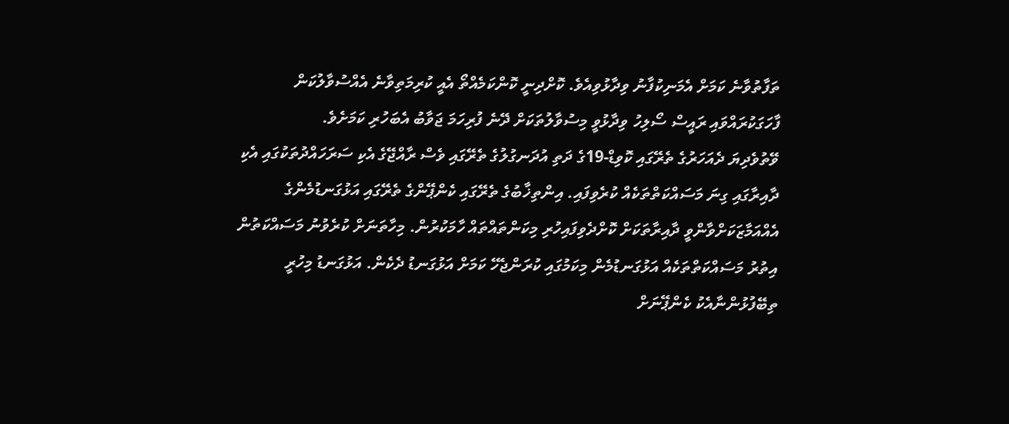ތަފާތުވާނެ ކަމަށް އެމަނިކުފާނު ވިދާޅުވިއެވެ. ކޮށްދިނީ ކޮންކަމެއްތޯ އެއީ ކުރިމަތިވާނެ އެއްސުވާލުކަން ފާހަގަކުރައްވައި ރައީސް ސޯލިހު ވިދާޅުވީ މިސުވާލުތަކަށް ދޭނެ ފުރިހަމަ ޖަވާބު އެބަހުރި ކަމަށެވެ.
ވޭތުވެދިޔަ ދެއަހަރުގެ ތެރޭގައި ކޮވިޑް-19ގެ ދަތި އުދަނގުލުގެ ތެރޭގައި ވެސް ރާއްޖޭގެ އެކި ސަރަހައްދުތަކުގައި އެކި ދާއިރާގައި ގިނަ މަސައްކަތްތަކެއް ކުރެވިފައި. އިންތިޚާބުގެ ތެރޭގައި ކެންޕޭންގެ ތެރޭގައި އަޅުގަނޑުމެންގެ އެއްއަމާޒަކަށްވާންވީ ދާއިރާތަކަށް ކޮށްދެވިފައިހުރި މިކަންތައްތައް ހާމަކުރުން. މިހާތަނަށް ކުރެވުނު މަސައްކަތުން އިތުރު މަސައްކަތްތަކެއް އަޅުގަނޑުމެން މިކަމުގައި ކުރަންޖެހޭ ކަމަށް އަޅުގަނޑު ދެކެން. އަޅުގަނޑު މިހުރީ ތިބޭފުޅުންނާއެކު ކެންޕޭނަށް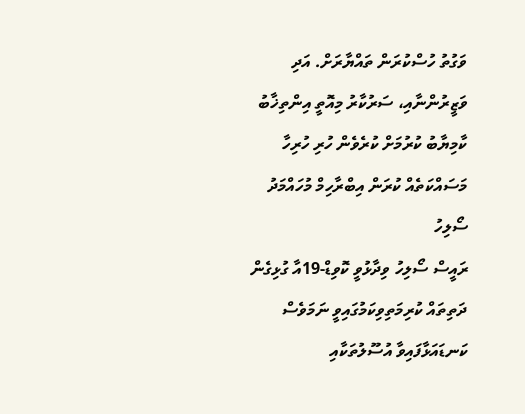ވަގުތު ހުސްކުރަން ތައްޔާރަށް. އަދި ވަޒީރުންނާއި، ސަރުކާރު މިއޮތީ އިންތިޚާބު ކާމިޔާބު ކުރުމަށް ކުރެވެން ހުރި ހުރިހާ މަސައްކަތެއް ކުރަން އިބްރާހިމް މުހައްމަދު ސޯލިހު
ރައީސް ސޯލިހު ވިދާޅުވީ ކޮވިޑް-19އާ ގުޅިގެން ދަތިތައް ކުރިމަތިވިކަމުގައިވީ ނަމަވެސް ކަނޑައަޅާފައިވާ އުސޫލުތަކާއި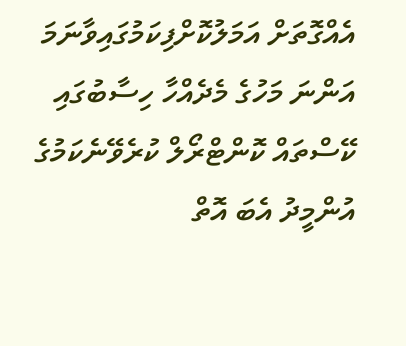އެއްގޮތަށް އަމަލުކޮށްފިކަމުގައިވާނަމަ އަންނަ މަހުގެ މެދެއްހާ ހިސާބުގައި ކޭސްތައް ކޮންޓްރޯލް ކުރެވޭނެކަމުގެ އުންމީދު އެބަ އޮތް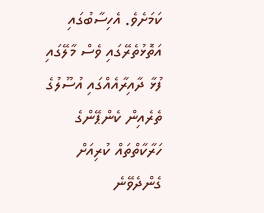ކަމަށެވެ. އެހިސާބުގައި އަތޮޅުތެރޭގައި ވެސް މާލޭގައި ފުޅާ ދާއިރާއެއްގައި އުސޫލުގެ ތެރެއިން ކެންޕޭންގެ ހަރާކާތްތައް ކުރިއަށް ގެންދެވޭނެ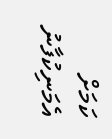ކަމަށް އެމަނިކުފާނު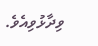ވިދާޅުވިއެވެ.